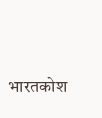भारतकोश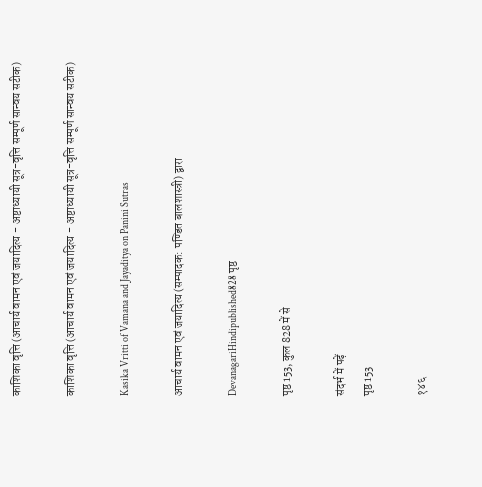काशिका वृत्ति (आचार्य वामन एवं जयादित्य - अष्टाध्यायी सूत्र-वृत्ति सम्पूर्ण सान्वय सटीक)

काशिका वृत्ति (आचार्य वामन एवं जयादित्य - अष्टाध्यायी सूत्र-वृत्ति सम्पूर्ण सान्वय सटीक)

Kasika Vritti of Vamana and Jayaditya on Panini Sutras

आचार्य वामन एवं जयादित्य (सम्पादक: पण्डित बालशास्त्री) द्वारा

DevanagariHindipublished828 पृष्ठ

पृष्ठ 153, कुल 828 में से

संदर्भ में पढ़ें
पृष्ठ 153

१४६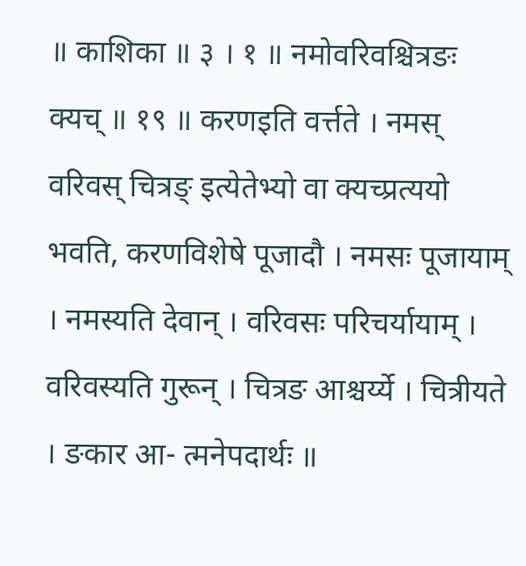॥ काशिका ॥ ३ । १ ॥ नमोवरिवश्चित्रङः क्यच् ॥ १९ ॥ करणइति वर्त्तते । नमस् वरिवस् चित्रङ् इत्येतेभ्यो वा क्यच्प्रत्ययो भवति, करणविशेषे पूजादौ । नमसः पूजायाम् । नमस्यति देवान् । वरिवसः परिचर्यायाम् । वरिवस्यति गुरून् । चित्रङ आश्चर्य्ये । चित्रीयते । ङकार आ- त्मनेपदार्थः ॥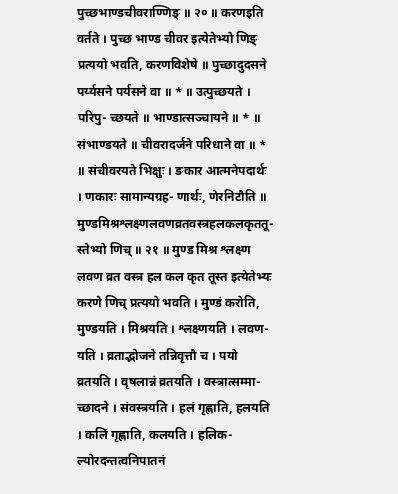पुच्छभाण्डचीवराण्णिङ् ॥ २० ॥ करणइति वर्तते । पुच्छ भाण्ड चीवर इत्येतेभ्यो णिङ् प्रत्ययो भवति, करणविशेषे ॥ पुच्छादुदसने पर्य्यसने पर्यसने वा ॥ * ॥ उत्पुच्छयते । परिपु- च्छयते ॥ भाण्डात्सञ्चायने ॥ * ॥ संभाण्डयते ॥ चीवरादर्जने परिधाने वा ॥ * ॥ संचीवरयते भिक्षुः । ङकार आत्मनेपदार्थः । णकारः सामान्यग्रह- णार्थः, णेरनिटौति ॥ मुण्डमिश्रश्लक्ष्णलवणव्रतवस्त्रहलकलकृततू- स्तेभ्यो णिच् ॥ २१ ॥ मुण्ड मिश्र श्लक्ष्ण लवण व्रत वस्त्र हल कल कृत तूस्त इत्येतेभ्यः करणे णिच् प्रत्ययो भवति । मुण्डं करोति, मुण्डयति । मिश्रयति । श्लक्ष्णयति । लवण- यति । व्रताद्भोजने तन्निवृत्तौ च । पयो व्रतयति । वृषलान्नं व्रतयति । वस्त्रात्सम्मा- च्छादने । संवस्त्रयति । हलं गृह्णाति, हलयति । कलिं गृह्णाति, कलयति । हलिक- ल्योरदन्तत्वनिपातनं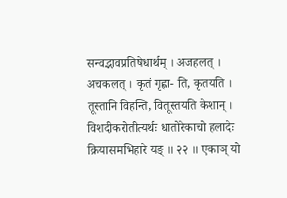सन्वद्भावप्रतिषेधार्थम् । अजहलत् । अचकलत् । कृतं गृह्णा- ति, कृतयति । तूस्तानि विहन्ति, वितूस्तयति केशान् । विशदीकरोतीत्यर्थः धातोरेकाचो हलादेः क्रियासमभिहारे यङ् ॥ २२ ॥ एकाञ् यो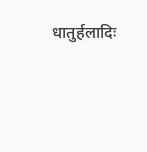धातुर्हलादिः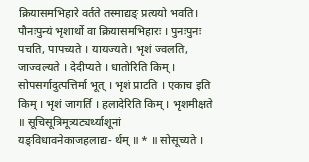क्रियासमभिहारे वर्तते तस्माद्यङ् प्रत्ययो भवति। पौनःपुन्यं भृशार्थो वा क्रियासमभिहारः । पुनःपुनः पचति, पापच्यते । यायज्यते। भृशं ज्वलति, जाज्वल्यते । देदीप्यते । धातोरिति किम् । सोपसर्गादुत्पत्तिर्मा भूत् । भृशं प्राटति । एकाच इति किम् । भृशं जागर्ति । हलादेरिति किम् । भृशमीक्षते ॥ सूचिसूत्रिमूत्र्यट्यर्थ्याशूनां यङ्विधावनेकाजहलाद्य- र्थम् ॥ * ॥ सोसूच्यते ।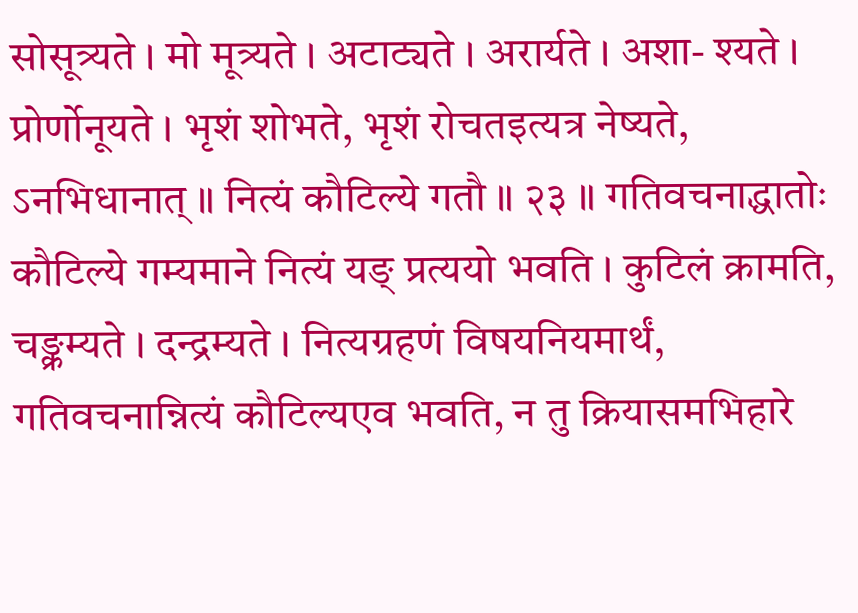सोसूत्र्यते । मो मूत्र्यते । अटाट्यते । अरार्यते । अशा- श्यते । प्रोर्णोनूयते । भृशं शोभते, भृशं रोचतइत्यत्र नेष्यते, ऽनभिधानात् ॥ नित्यं कौटिल्ये गतौ ॥ २३ ॥ गतिवचनाद्धातोः कौटिल्ये गम्यमाने नित्यं यङ् प्रत्ययो भवति । कुटिलं क्रामति, चङ्क्रम्यते । दन्द्रम्यते । नित्यग्रहणं विषयनियमार्थं, गतिवचनान्नित्यं कौटिल्यएव भवति, न तु क्रियासमभिहारे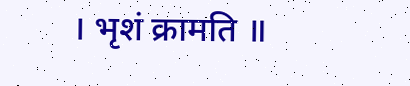। भृशं क्रामति ॥